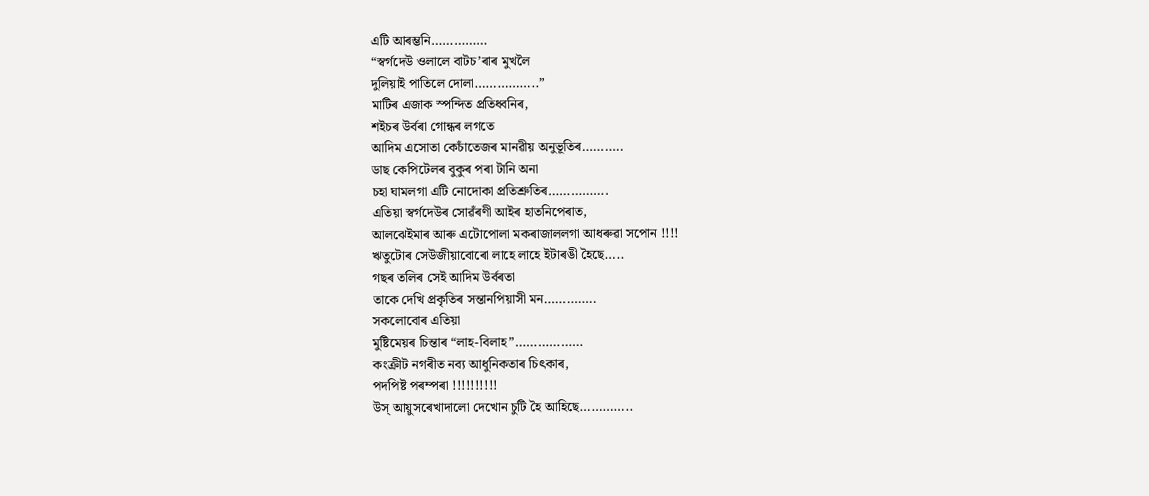এটি আৰম্ভনি……………
“স্বৰ্গদেউ ওলালে বাটচ’ৰাৰ মুখলৈ
দুলিয়াই পাতিলে দোলা……………..”
মাটিৰ এজাক স্পন্দিত প্রতিধ্বনিৰ,
শইচৰ উৰ্বৰা গোন্ধৰ লগতে
আদিম এসোতা কেচাঁতেজৰ মানৱীয় অনুভূতিৰ………..
ডাছ কেপিটেলৰ বুকুৰ পৰা টানি অনা
চহা ঘামলগা এটি নোদোকা প্রতিশ্রুতিৰ…………….
এতিয়া স্বৰ্গদেউৰ সোৱঁৰণী আইৰ হাতনিপেৰাত,
আলঝেইমাৰ আৰু এটোপোলা মকৰাজাললগা আধৰুৱা সপোন !!!!
ঋতুটোৰ সেউজীয়াবোৰো লাহে লাহে ইটাৰঙী হৈছে…..
গছৰ তলিৰ সেই আদিম উৰ্বৰতা
তাকে দেখি প্রকৃতিৰ সন্তানপিয়াসী মন…………..
সকলোবোৰ এতিয়া
মুষ্টিমেয়ৰ চিন্তাৰ “লাহ-বিলাহ”………………
কংক্রীট নগৰীত নব্য আধুনিকতাৰ চিৎকাৰ,
পদপিষ্ট পৰম্পৰা !!!!!!!!!!
উস্ আয়ুসৰেখাদালো দেখোন চুটি হৈ আহিছে…………..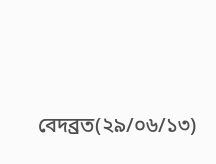বেদব্রত(২৯/০৬/১৩)